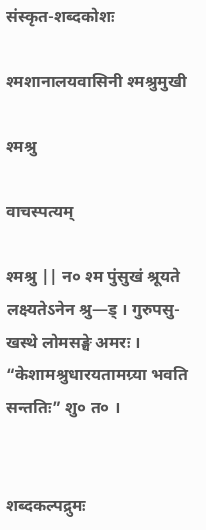संस्कृत-शब्दकोशः

श्मशानालयवासिनी श्मश्रुमुखी

श्मश्रु

वाचस्पत्यम्

श्मश्रु || न० श्म पुंसुखं श्रूयते लक्ष्यतेऽनेन श्रु—ड् । गुरुपसु- खस्थे लोमसङ्घे अमरः । “केशामश्रुधारयतामग्र्या भवति सन्ततिः” शु० त० ।


शब्दकल्पद्रुमः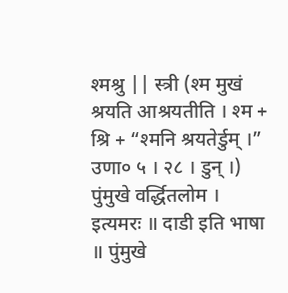श्मश्रु || स्त्री (श्म मुखं श्रयति आश्रयतीति । श्म + श्रि + “श्मनि श्रयतेर्डुम् ।” उणा० ५ । २८ । डुन् ।)
पुंमुखे वर्द्धितलोम । इत्यमरः ॥ दाडी इति भाषा ॥ पुंमुखे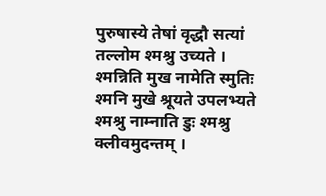पुरुषास्ये तेषां वृद्धौ सत्यां तल्लोम श्मश्रु उच्यते । श्मन्निति मुख नामेति स्मुतिः श्मनि मुखे श्रूयते उपलभ्यते श्मश्रु नाम्नाति डुः श्मश्रु क्लीवमुदन्तम् ।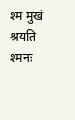श्म मुखं श्रयति श्मनः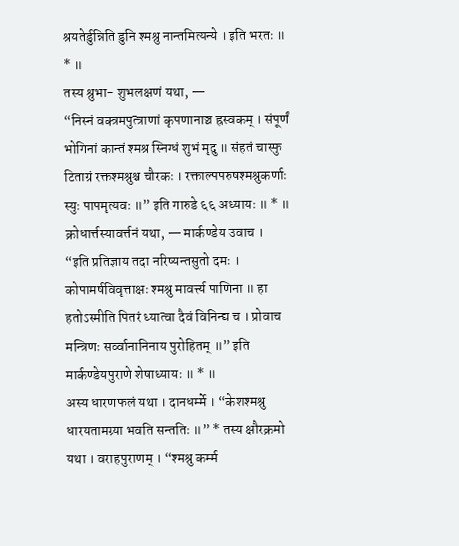श्रयतेर्डुन्निति डुनि श्मश्रु नान्तमित्यन्ये । इति भरतः ॥ * ॥
तस्य श्रुभा- शुभलक्षणं यथा, —
“निस्नं वक्त्रमपुत्त्राणां कृपणानाञ्च ह्रस्वकम् । संपूर्णं भोगिनां कान्तं श्मश्र स्निग्धं शुभं मृदु ॥ संहतं चास्फु टिताग्रं रक्तश्मश्रुश्च चौरकः । रक्ताल्पपरुषश्मश्रुकर्णाः स्युः पापमृत्यवः ॥” इति गारुडे ६६ अध्यायः ॥ * ॥
क्रोधार्त्तस्यावर्त्तनं यथा, — मार्कण्डेय उवाच । “इति प्रतिज्ञाय तदा नरिष्यन्तसुतो दमः । कोपामर्षविवृत्ताक्षः श्मश्रु मावर्त्त्य पाणिना ॥ हा हतोऽस्मीति पितरं ध्यात्वा दैवं विनिन्द्य च । प्रोवाच मन्त्रिणः सर्व्वानानिनाय पुरोहितम् ॥” इति मार्कण्डेयपुराणे शेषाध्यायः ॥ * ॥
अस्य धारणफलं यथा । दानधर्म्मे । “केशश्मश्रु धारयतामग्र्या भवति सन्ततिः ॥” * तस्य क्षौरक्रमो यथा । वराहपुराणम् । “श्मश्रु कर्म्म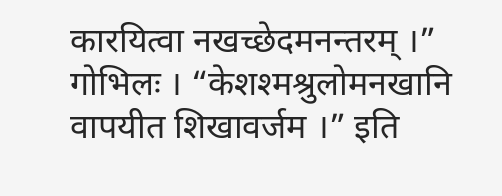कारयित्वा नखच्छेदमनन्तरम् ।” गोभिलः । “केशश्मश्रुलोमनखानि वापयीत शिखावर्जम ।” इति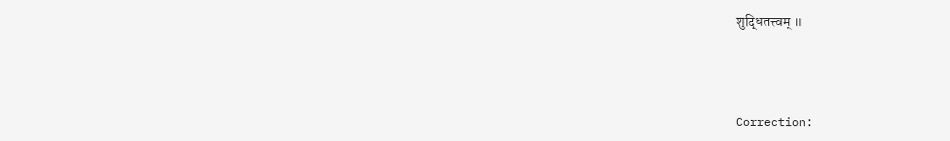शुद्धितत्त्वम् ॥



Correction: